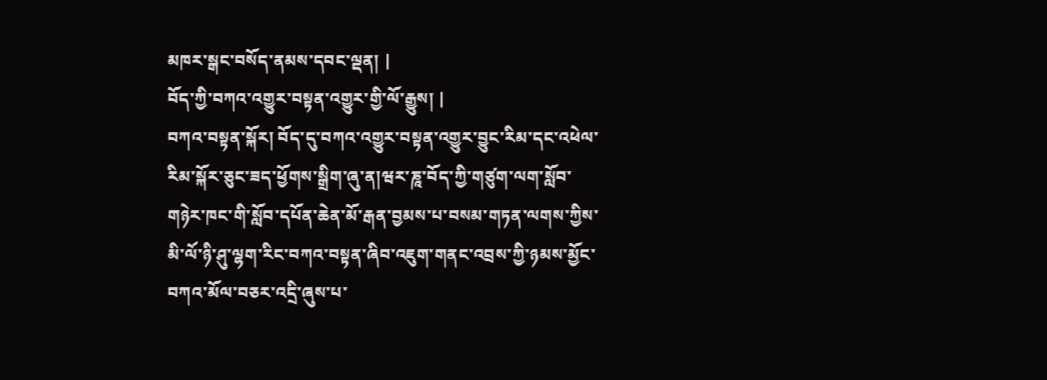མཁར་སྒང་བསོད་ནམས་དབང་ལྡན། |
བོད་ཀྱི་བཀའ་འགྱུར་བསྟན་འགྱུར་གྱི་ལོ་རྒྱུས། |
བཀའ་བསྟན་སྐོར། བོད་དུ་བཀའ་འགྱུར་བསྟན་འགྱུར་བྱུང་རིམ་དང་འཕེལ་རིམ་སྐོར་ཅུང་ཟད་ཕྱོགས་སྒྲིག་ཞུ་ན།ཝར་ཎཱ་བོད་ཀྱི་གཙུག་ལག་སློབ་གཉེར་ཁང་གི་སློབ་དཔོན་ཆེན་མོ་རྒན་བྱམས་པ་བསམ་གཏན་ལགས་ཀྱིས་མི་ལོ་ཉི་ཤུ་ལྷག་རིང་བཀའ་བསྟན་ཞིབ་འཇུག་གནང་འབྲས་ཀྱི་ཉམས་མྱོང་བཀའ་མོལ་བཅར་འདྲི་ཞུས་པ་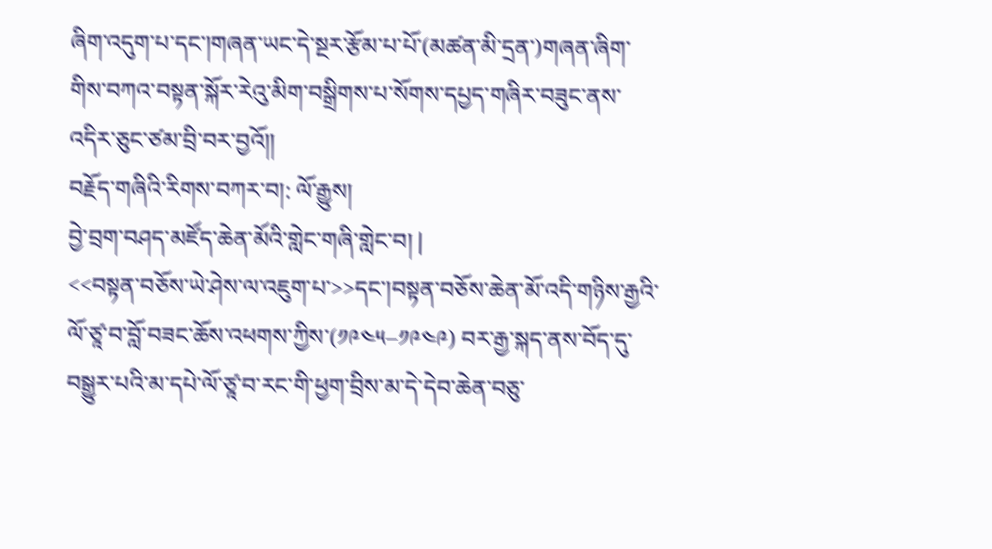ཞིག་འདུག་པ་དང་།གཞན་ཡང་དེ་སྔར་རྩོམ་པ་པོ་(མཚན་མི་དྲན་)གཞན་ཞིག་གིས་བཀའ་བསྟན་སྐོར་རེའུ་མིག་བསྒྲིགས་པ་སོགས་དཔྱད་གཞིར་བཟུང་ནས་འདིར་ཅུང་ཙམ་བྲི་བར་བྱའོ།།
བརྗོད་གཞིའི་རིགས་བཀར་བ།: ལོ་རྒྱུས།
བྱེ་བྲག་བཤད་མཛོད་ཆེན་མོའི་གླེང་གཞི་གླེང་བ། |
<<བསྟན་བཅོས་ཡེ་ཤེས་ལ་འཇུག་པ་>>དང་།བསྟན་བཅོས་ཆེན་མོ་འདི་གཉིས་རྒྱའི་ལོ་ཙཱ་བ་བློ་བཟང་ཆོས་འཕགས་ཀྱིས་(༡༩༤༥–༡༩༤༩) བར་རྒྱ་སྐད་ནས་བོད་དུ་བསྒྱུར་པའི་མ་དཔེ་ལོ་ཙཱ་བ་རང་གི་ཕྱག་བྲིས་མ་དེ་དེབ་ཆེན་བཅུ་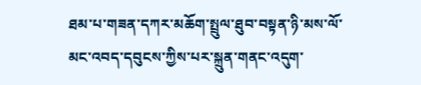ཐམ་པ་གཟན་དཀར་མཆོག་སྤྲུལ་ཐུབ་བསྟན་ཉི་མས་ལོ་མང་འབད་དབུངས་ཀྱིས་པར་སྐྲུན་གནང་འདུག་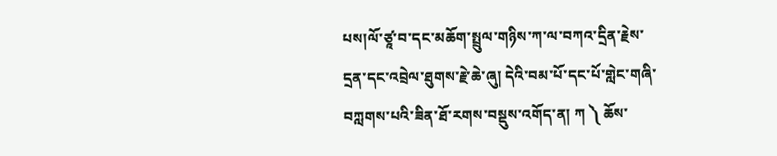པས།ལོ་ཙཱ་བ་དང་མཆོག་སྤྲུལ་གཉིས་ཀ་ལ་བཀའ་དྲིན་རྗེས་དྲན་དང་འབྲེལ་ཐུགས་རྗེ་ཆེ་ཞུ། དེའི་བམ་པོ་དང་པོ་གླེང་གཞི་བཀླགས་པའི་ཟིན་ཐོ་རགས་བསྡུས་འགོད་ན། ཀ ༽ ཆོས་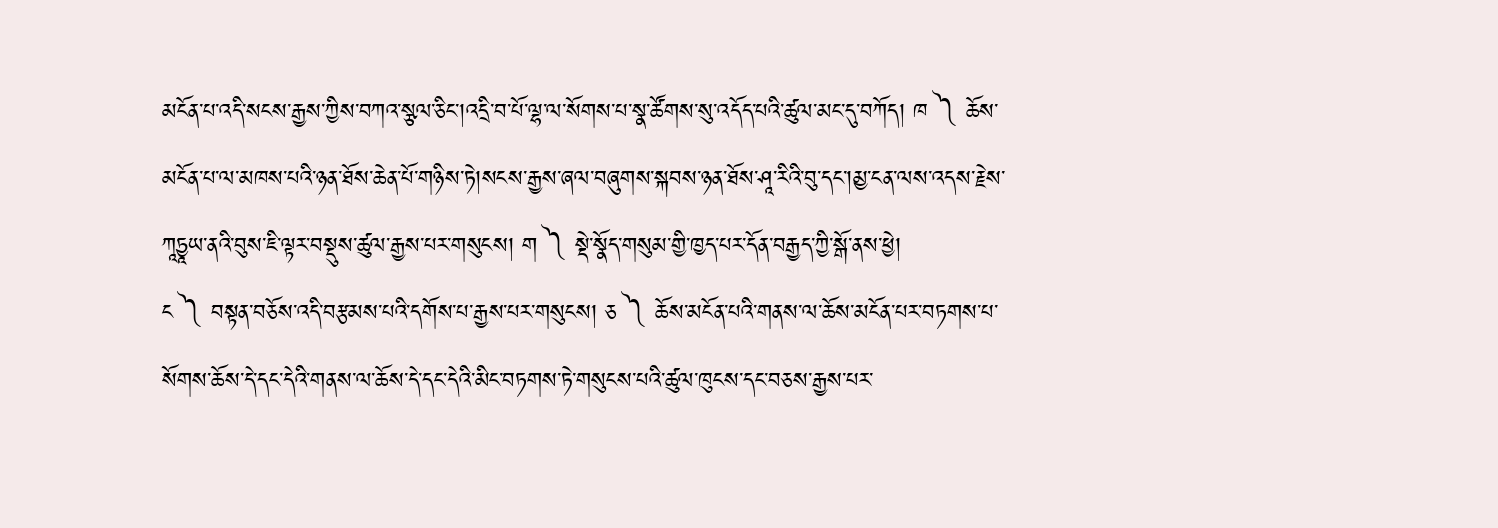མངོན་པ་འདི་སངས་རྒྱས་ཀྱིས་བཀའ་སྩལ་ཅིང་།འདྲི་བ་པོ་ལྷ་ལ་སོགས་པ་སྣ་ཚོགས་སུ་འདོད་པའི་ཚུལ་མང་དུ་བཀོད། ཁ ༽ ཆོས་མངོན་པ་ལ་མཁས་པའི་ཉན་ཐོས་ཆེན་པོ་གཉིས་ཏེ།སངས་རྒྱས་ཞལ་བཞུགས་སྐབས་ཉན་ཐོས་ཤཱ་རིའི་བུ་དང་།མྱ་ངན་ལས་འདས་རྗེས་ཀཱཏྱཱཡ་ནའི་བུས་ཇི་ལྟར་བསྡུས་ཚུལ་རྒྱས་པར་གསུངས། ག ༽ སྡེ་སྣོད་གསུམ་གྱི་ཁྱད་པར་དོན་བརྒྱད་ཀྱི་སྒོ་ནས་ཕྱེ།
ང ༽ བསྟན་བཅོས་འདི་བརྩམས་པའི་དགོས་པ་རྒྱས་པར་གསུངས། ཅ ༽ ཆོས་མངོན་པའི་གནས་ལ་ཆོས་མངོན་པར་བཏགས་པ་སོགས་ཆོས་དེ་དང་དེའི་གནས་ལ་ཆོས་དེ་དང་དེའི་མིང་བཏགས་ཏེ་གསུངས་པའི་ཚུལ་ཁུངས་དང་བཅས་རྒྱས་པར་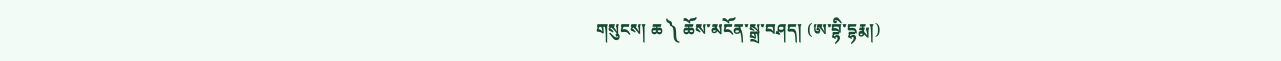གསུངས། ཆ ༽ ཆོས་མངོན་སྒྲ་བཤད། (ཨ་བྷི་དྷརྨ།)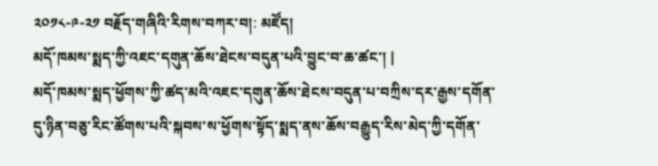༢༠༡༨-༩-༢༡ བརྗོད་གཞིའི་རིགས་བཀར་བ།: མཛོད།
མདོ་ཁམས་སྨད་ཀྱི་འཇང་དགུན་ཆོས་ཐེངས་བདུན་པའི་བྱུང་བ་ཆ་ཚང་། |
མདོ་ཁམས་སྨད་ཕྱོགས་ཀྱི་ཚད་མའི་འཇང་དགུན་ཆོས་ཐེངས་བདུན་པ་བཀྲིས་དར་རྒྱས་དགོན་དུ་ཉིན་བཅུ་རིང་ཚོགས་པའི་སྐབས་ས་ཕྱོགས་སྟོད་སྨད་ནས་ཆོས་བརྒྱུད་རིས་མེད་ཀྱི་དགོན་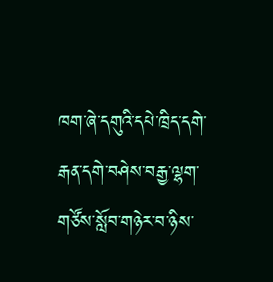ཁག་ཞེ་དགུའི་དཔེ་ཁྲིད་དགེ་རྒན་དགེ་བཤེས་བརྒྱ་ལྷག་གཙོས་སློབ་གཉེར་བ་ཉིས་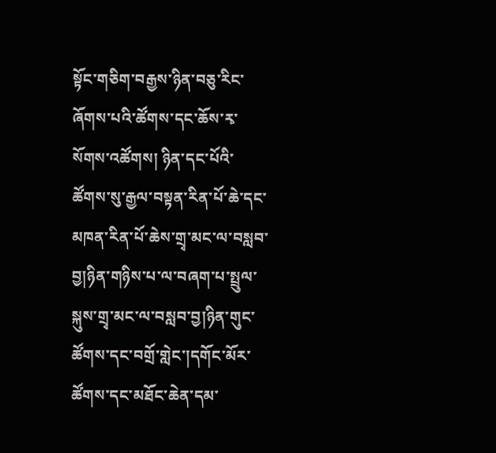སྟོང་གཅིག་བརྒྱས་ཉིན་བཅུ་རིང་ཞོགས་པའི་ཚོགས་དང་ཆོས་རྭ་སོགས་འཚོགས། ཉིན་དང་པོའི་ཚོགས་སུ་རྒྱལ་བསྟན་རིན་པོ་ཆེ་དང་མཁན་རིན་པོ་ཆེས་གྲྭ་མང་ལ་བསླབ་བྱ།ཉིན་གཉིས་པ་ལ་བཞག་པ་སྤྲུལ་སྐུས་གྲྭ་མང་ལ་བསླབ་བྱ།ཉིན་གུང་ཚོགས་དང་བགྲོ་གླེང་།དགོང་མོར་ཚོགས་དང་མཐོང་ཆེན་དམ་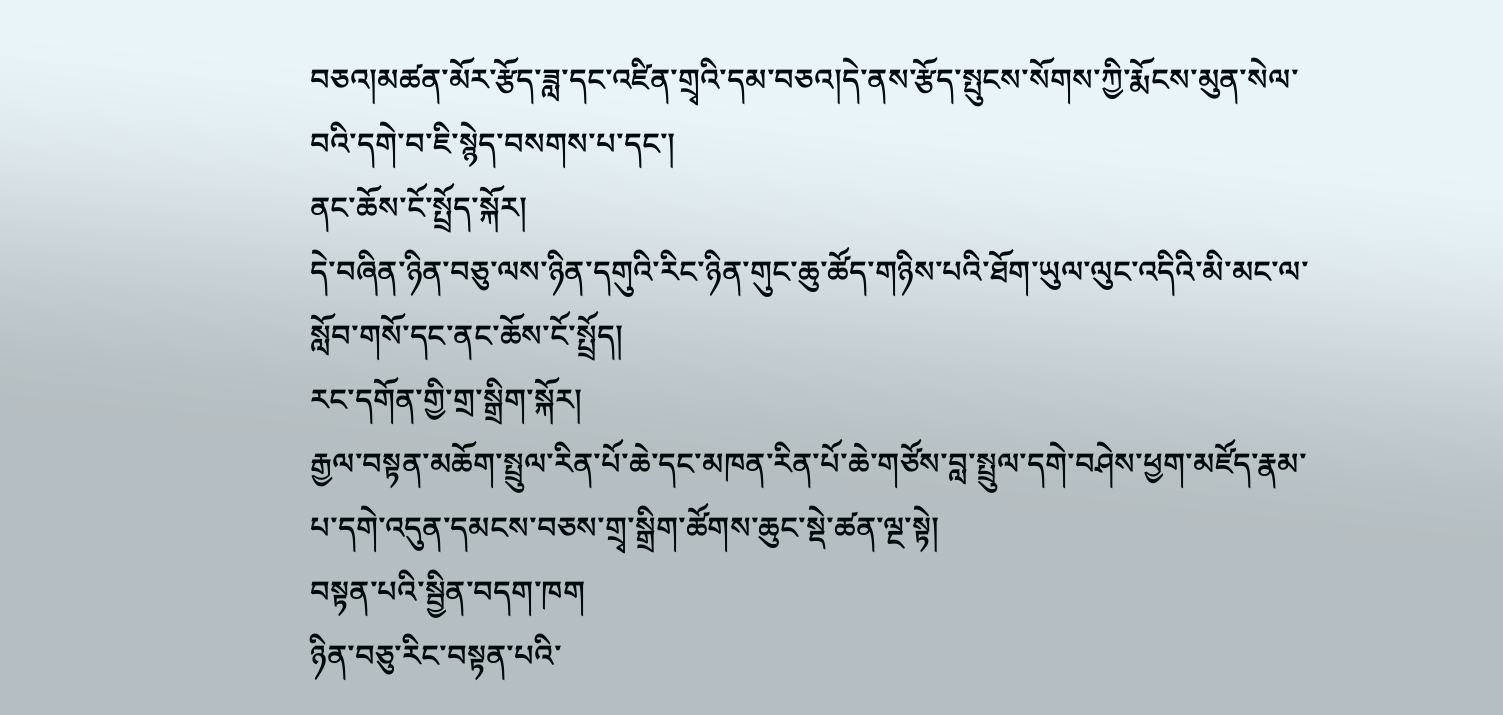བཅའ།མཚན་མོར་རྩོད་ཟླ་དང་འཛིན་གྲྭའི་དམ་བཅའ།དེ་ནས་རྩོད་སྤུངས་སོགས་ཀྱི་རྨོངས་མུན་སེལ་བའི་དགེ་བ་ཇི་སྙེད་བསགས་པ་དང་།
ནང་ཆོས་ངོ་སྤྲོད་སྐོར།
དེ་བཞིན་ཉིན་བཅུ་ལས་ཉིན་དགུའི་རིང་ཉིན་གུང་ཆུ་ཚོད་གཉིས་པའི་ཐོག་ཡུལ་ལུང་འདིའི་མི་མང་ལ་སློབ་གསོ་དང་ནང་ཆོས་ངོ་སྤྲོད།
རང་དགོན་གྱི་གྲ་སྒྲིག་སྐོར།
རྒྱལ་བསྟན་མཆོག་སྤྲུལ་རིན་པོ་ཆེ་དང་མཁན་རིན་པོ་ཆེ་གཙོས་བླ་སྤྲུལ་དགེ་བཤེས་ཕྱག་མཛོད་རྣམ་པ་དགེ་འདུན་དམངས་བཅས་གྲྭ་སྒྲིག་ཚོགས་ཆུང་སྡེ་ཚན་ལྔ་སྟེ།
བསྟན་པའི་སྦྱིན་བདག་ཁག
ཉིན་བཅུ་རིང་བསྟན་པའི་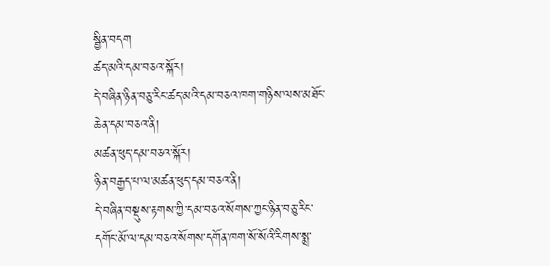སྦྱིན་བདག
ཚད་མའི་དམ་བཅའ་སྐོར།
དེ་བཞིན་ཉིན་བཅུ་རིང་ཚད་མའི་དམ་བཅའ་ཁག་གཉིས་ལས་མཐོང་ཆེན་དམ་བཅའ་ནི།
མཚན་ཕུད་དམ་བཅའ་སྐོར།
ཉིན་བརྒྱད་པ་ལ་མཚན་ཕུད་དམ་བཅའ་ནི།
དེ་བཞིན་བསྡུས་རྟགས་ཀྱི་དམ་བཅའ་སོགས་ཀྱང་ཉིན་བཅུ་རིང་དགོང་མོ་ལ་དམ་བཅའ་སོགས་དགོན་ཁག་སོ་སོའི་རིགས་སྨྲ་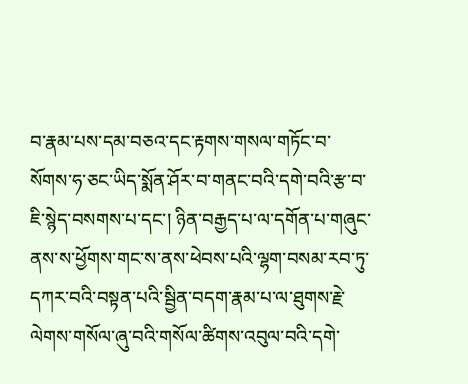བ་རྣམ་པས་དམ་བཅའ་དང་རྟགས་གསལ་གཏོང་བ་སོགས་ཧ་ཅང་ཡིད་སྨོན་ཤོར་བ་གནང་བའི་དགེ་བའི་རྩ་བ་ཇི་སྙེད་བསགས་པ་དང་། ཉིན་བརྒྱད་པ་ལ་དགོན་པ་གཞུང་ནས་ས་ཕྱོགས་གང་ས་ནས་ཕེབས་པའི་ལྷག་བསམ་རབ་ཏུ་དཀར་བའི་བསྟན་པའི་སྦྱིན་བདག་རྣམ་པ་ལ་ཐུགས་རྗེ་ལེགས་གསོལ་ཞུ་བའི་གསོལ་ཚིགས་འབུལ་བའི་དགེ་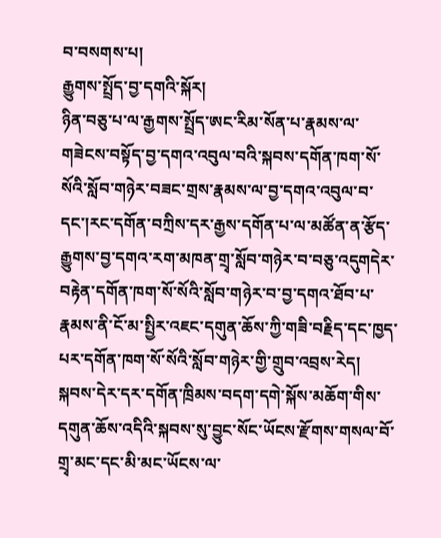བ་བསགས་པ།
རྒྱུགས་སྤྲོད་བྱ་དགའི་སྐོར།
ཉིན་བཅུ་པ་ལ་རྒྱགས་སྤྲོད་ཨང་རིམ་སོན་པ་རྣམས་ལ་གཟེངས་བསྟོད་བྱ་དགའ་འབུལ་བའི་སྐབས་དགོན་ཁག་སོ་སོའི་སློབ་གཉེར་བཟང་གྲས་རྣམས་ལ་བྱ་དགའ་འབུལ་བ་དང་།རང་དགོན་བཀྲིས་དར་རྒྱས་དགོན་པ་ལ་མཚོན་ན་རྩོད་རྒྱུགས་བྱ་དགའ་རག་མཁན་གྲྭ་སློབ་གཉེར་བ་བཅུ་འདུགདེར་བརྟེན་དགོན་ཁག་སོ་སོའི་སློབ་གཉེར་བ་བྱ་དགའ་ཐོབ་པ་རྣམས་ནི་ངོ་མ་སྤྱིར་འཇང་དགུན་ཆོས་ཀྱི་གཟི་བརྗིད་དང་ཁྱད་པར་དགོན་ཁག་སོ་སོའི་སློབ་གཉེར་གྱི་གྲུབ་འབྲས་རེད། སྐབས་དེར་དར་དགོན་ཁྲིམས་བདག་དགེ་སྐོས་མཆོག་གིས་དགུན་ཆོས་འདིའི་སྐབས་སུ་བྱུང་སོང་ཡོངས་རྫོགས་གསལ་བོ་གྲྭ་མང་དང་མི་མང་ཡོངས་ལ་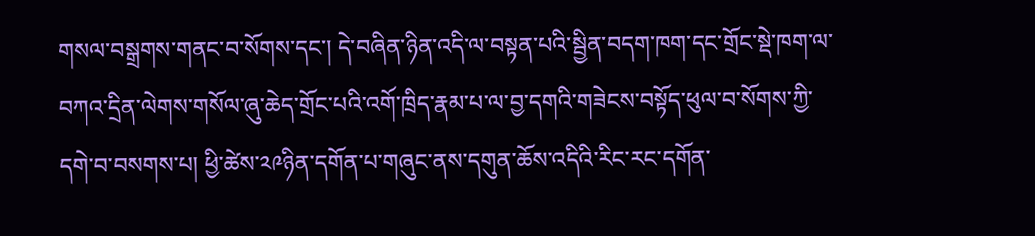གསལ་བསྒྲགས་གནང་བ་སོགས་དང་། དེ་བཞིན་ཉིན་འདི་ལ་བསྟན་པའི་སྦྱིན་བདག་ཁག་དང་གྲོང་སྡེ་ཁག་ལ་བཀའ་དྲིན་ལེགས་གསོལ་ཞུ་ཆེད་གྲོང་པའི་འགོ་ཁྲིད་རྣམ་པ་ལ་བྱ་དགའི་གཟེངས་བསྟོད་ཕུལ་བ་སོགས་ཀྱི་དགེ་བ་བསགས་པ། ཕྱི་ཚེས་༢༩ཉིན་དགོན་པ་གཞུང་ནས་དགུན་ཆོས་འདིའི་རིང་རང་དགོན་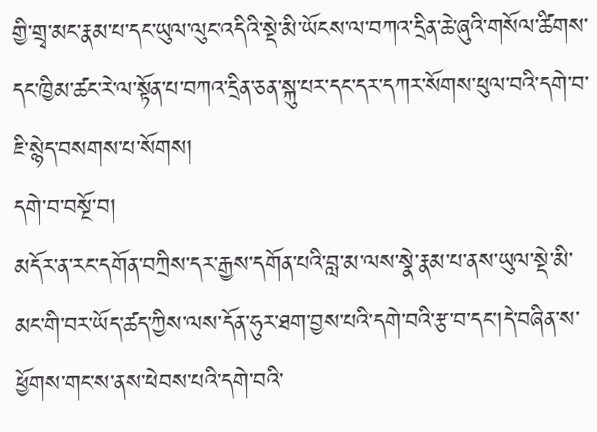གྱི་གྲྭ་མང་རྣམ་པ་དང་ཡུལ་ལུང་འདིའི་སྡེ་མི་ཡོངས་ལ་བཀའ་དྲིན་ཆེ་ཞུའི་གསོལ་ཚིགས་དང་ཁྱིམ་ཚང་རེ་ལ་སྟོན་པ་བཀའ་དྲིན་ཅན་སྐུ་པར་དང་དར་དཀར་སོགས་ཕུལ་བའི་དགེ་བ་ཇི་སྙེད་བསགས་པ་སོགས།
དགེ་བ་བསྔོ་བ།
མདོར་ན་རང་དགོན་བཀྲིས་དར་རྒྱས་དགོན་པའི་བླ་མ་ལས་སྣེ་རྣམ་པ་ནས་ཡུལ་སྡེ་མི་མང་གི་བར་ཡོད་ཚད་ཀྱིས་ལས་དོན་ཧུར་ཐག་བྱས་པའི་དགེ་བའི་རྩ་བ་དང་།དེ་བཞིན་ས་ཕྱོགས་གང་ས་ནས་ཕེབས་པའི་དགེ་བའི་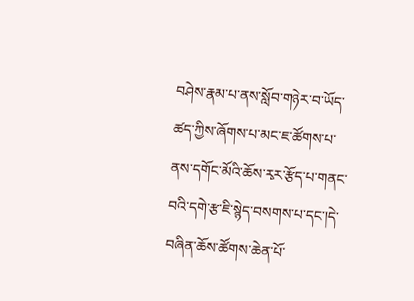བཤེས་རྣམ་པ་ནས་སློབ་གཉེར་བ་ཡོད་ཚད་ཀྱིས་ཞོགས་པ་མང་ཇ་ཚོགས་པ་ནས་དགོང་མོའི་ཆོས་རྭར་རྩོད་པ་གནང་བའི་དགེ་རྩ་ཇི་སྙེད་བསགས་པ་དང་།དེ་བཞིན་ཆོས་ཚོགས་ཆེན་པོ་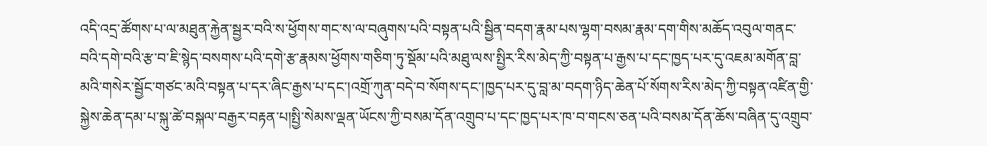འདི་འདྲ་ཚོགས་པ་ལ་མཐུན་རྐྱེན་སྦྱར་བའི་ས་ཕྱོགས་གང་ས་ལ་བཞུགས་པའི་བསྟན་པའི་སྦྱིན་བདག་རྣམ་པས་ལྷག་བསམ་རྣམ་དག་གིས་མཆོད་འབུལ་གནང་བའི་དགེ་བའི་རྩ་བ་ཇི་སྙེད་བསགས་པའི་དགེ་རྩ་རྣམས་ཕྱོགས་གཅིག་ཏུ་སྡོམ་པའི་མཐུ་ལས་སྤྱིར་རིས་མེད་ཀྱི་བསྟན་པ་རྒྱས་པ་དང་ཁྱད་པར་དུ་འཇམ་མགོན་བླ་མའི་གསེར་སྦྱོང་གཙང་མའི་བསྟན་པ་དར་ཞིང་རྒྱས་པ་དང་།འགྲོ་ཀུན་བདེ་བ་སོགས་དང་།ཁྱད་པར་དུ་བླ་མ་བདག་ཉིད་ཆེན་པོ་སོགས་རིས་མེད་ཀྱི་བསྟན་འཛིན་གྱི་སྐྱེས་ཆེན་དམ་པ་སྐུ་ཚེ་བསྐལ་བརྒྱར་བརྟན་པ།སྤྱི་སེམས་ལྡན་ཡོངས་ཀྱི་བསམ་དོན་འགྲུབ་པ་དང་ཁྱད་པར་ཁ་བ་གངས་ཅན་པའི་བསམ་དོན་ཆོས་བཞིན་དུ་འགྲུབ་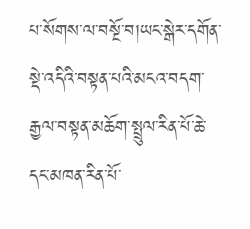པ་སོགས་ལ་བསྔོ་བ།ཡང་སྒེར་དགོན་སྡེ་འདིའི་བསྟན་པའི་མངའ་བདག་རྒྱལ་བསྟན་མཆོག་སྤྲུལ་རིན་པོ་ཆེ་དང་མཁན་རིན་པོ་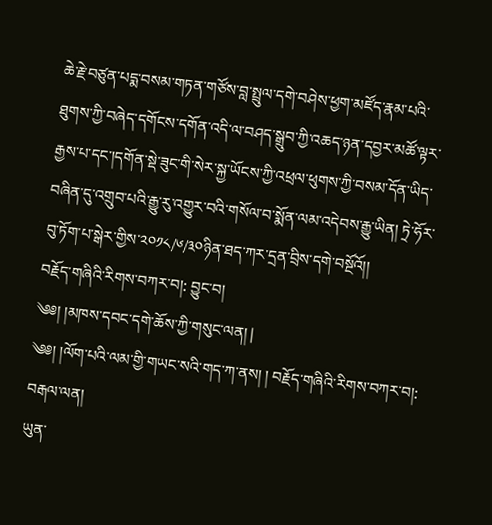ཆེ་རྗེ་བཙུན་པདྨ་བསམ་གཏན་གཙོས་བླ་སྤྲུལ་དགེ་བཤེས་ཕྱག་མཛོད་རྣམ་པའི་ཐུགས་ཀྱི་བཞེད་དགོངས་དགོན་འདི་ལ་བཤད་སྒྲུབ་ཀྱི་འཆད་ཉན་དབྱར་མཚོ་ལྟར་རྒྱས་པ་དང་།དགོན་སྡེ་ཟུང་གི་སེར་སྐྱ་ཡོངས་ཀྱི་འཕྲལ་ཕུགས་ཀྱི་བསམ་དོན་ཡིད་བཞིན་དུ་འགྲུབ་པའི་རྒྱུ་རུ་འགྱུར་བའི་གསོལ་བ་སྨོན་ལམ་འདེབས་རྒྱུ་ཡིན། ཏྲེ་ཧོར་བུ་ཏོག་པ་སྒེར་གྱིས་༢༠༡༨/༦/༣༠ཉིན་ཐད་ཀར་དྲན་བྲིས་དགེ་བསྔོའོ།།
བརྗོད་གཞིའི་རིགས་བཀར་བ།: བྱུང་བ།
༄༅། །མཁས་དབང་དགེ་ཆོས་ཀྱི་གསུང་ལན། |
༄༅། །ལོག་པའི་ལམ་གྱི་གཡང་སའི་གད་ཀ་ནས། ། བརྗོད་གཞིའི་རིགས་བཀར་བ།: བརྒལ་ལན།
ཡུན་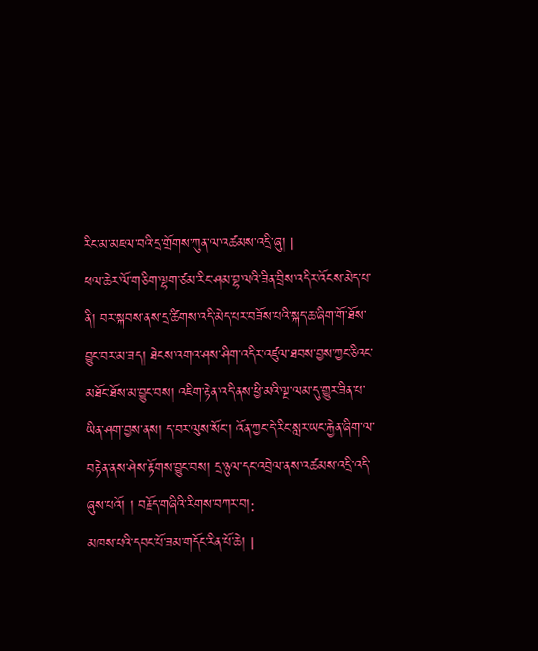རིང་མ་མཇལ་བའི་དྲ་གྲོགས་ཀུན་ལ་འཚམས་འདྲི་ཞུ། |
ཕལ་ཆེར་ལོ་གཅིག་ལྷག་ཙམ་རིང་ཤམ་བྷ་ལའི་ཟིན་བྲིས་འདིར་འོངས་མེད་པ་ནི། བར་སྐབས་ནས་དྲ་ཚིགས་འདི་མེད་པར་བཟོས་པའི་སྐད་ཆ་ཞིག་གོ་ཐོས་བྱུང་བར་མ་ཟད། ཐེངས་འགའ་ཤས་ཤིག་འདིར་འཛུལ་ཐབས་བྱས་ཀྱང་ཅིའང་མཐོང་ཐོས་མ་བྱུང་བས། འཇིག་རྟེན་འདི་ནས་ཕྱི་མའི་ལྔ་ལམ་དུ་གྱུར་ཟིན་པ་ཡིན་ཤག་བྱས་ནས། ད་བར་ལུས་སོང་། འོན་ཀྱང་དེ་རིང་སླར་ཡང་རྐྱེན་ཞིག་ལ་བརྟེན་ནས་ཤེས་རྟོགས་བྱུང་བས། དྲ་ཉུལ་དང་འབྲེལ་ནས་འཚམས་འདྲི་འདི་ཞུས་པའོ། ། བརྗོད་གཞིའི་རིགས་བཀར་བ།:
མཁས་པའི་དབང་པོ་ཟམ་གདོང་རིན་པོ་ཆེ། |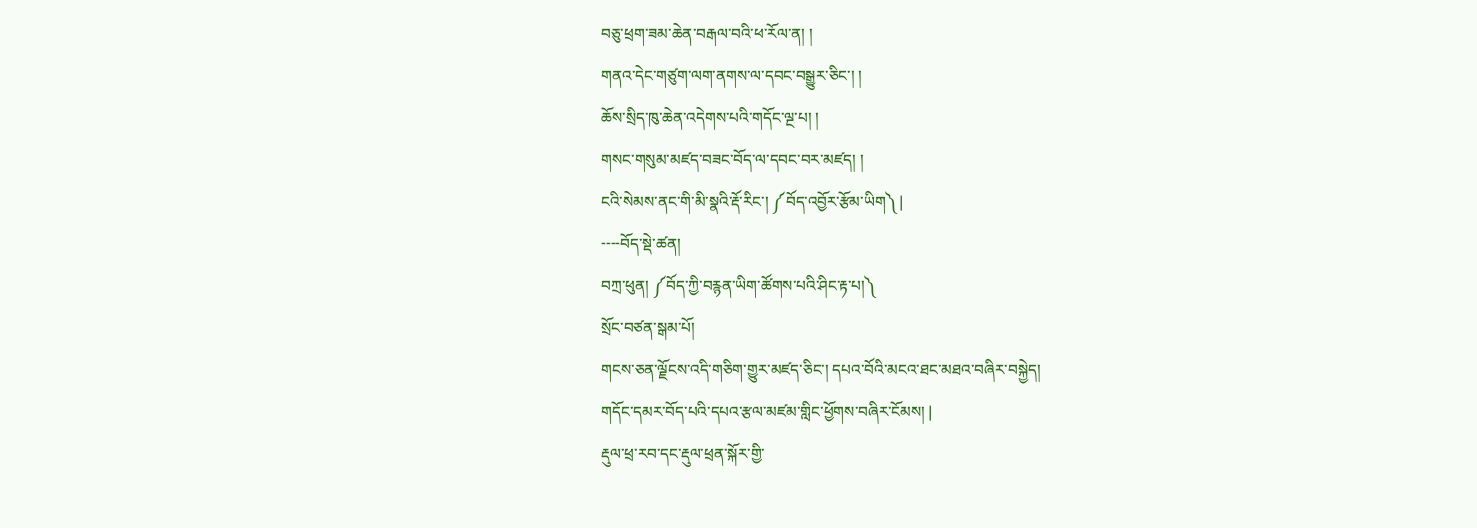བཅུ་ཕྲག་ཟམ་ཆེན་བརྒལ་བའི་ཕ་རོལ་ན། །
གནའ་དེང་གཙུག་ལག་ནགས་ལ་དབང་བསྒྱུར་ཅིང་། །
ཆོས་སྲིད་ཁུ་ཆེན་འདེགས་པའི་གདོང་ལྔ་པ། །
གསང་གསུམ་མཛད་བཟང་བོད་ལ་དབང་བར་མཛད། །
ངའི་སེམས་ནང་གི་མི་སྣའི་རྡོ་རིང་། ༼བོད་འབྱོར་རྩོམ་ཡིག༽ |
----བོད་སྡེ་ཚན།
བཀྲ་ཕུན། ༼བོད་ཀྱི་བརྙན་ཡིག་ཚོགས་པའི་ཤིང་རྟ་པ།༽
སྲོང་བཙན་སྒམ་པོ།
གངས་ཅན་ལྗོངས་འདི་གཅིག་གྱུར་མཛད་ཅིང་། དཔའ་བོའི་མངའ་ཐང་མཐའ་བཞིར་བསྐྱེད།
གདོང་དམར་བོད་པའི་དཔའ་རྩལ་མཛམ་གླིང་ཕྱོགས་བཞིར་ངོམས། |
རྡུལ་ཕྲ་རབ་དང་རྡུལ་ཕྲན་སྐོར་གྱི་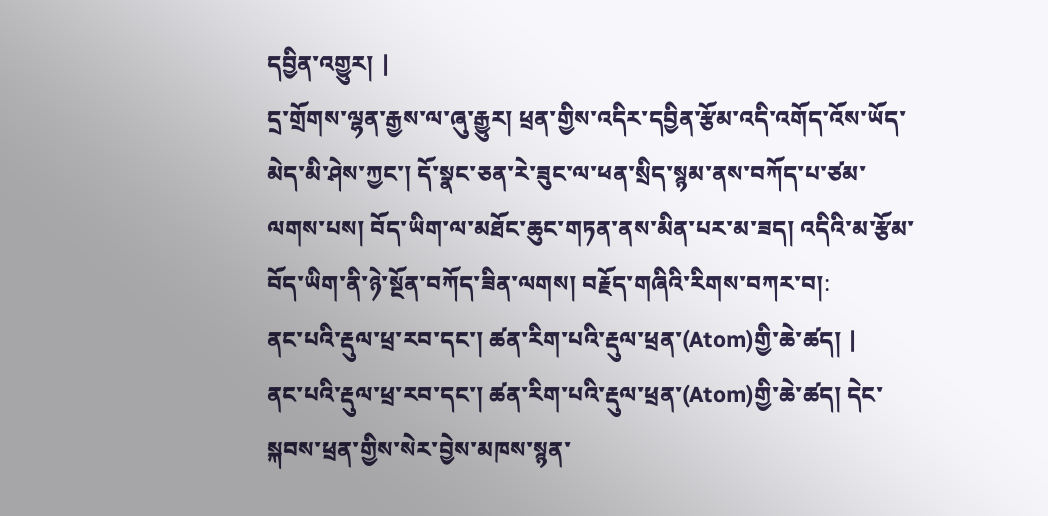དབྱིན་འགྱུར། |
དྲ་གྲོགས་ལྷན་རྒྱས་ལ་ཞུ་རྒྱུར། ཕྲན་གྱིས་འདིར་དབྱིན་རྩོམ་འདི་འགོད་འོས་ཡོད་མེད་མི་ཤེས་ཀྱང་། དོ་སྣང་ཅན་རེ་ཟུང་ལ་ཕན་སྲིད་སྙམ་ནས་བཀོད་པ་ཙམ་ལགས་པས། བོད་ཡིག་ལ་མཐོང་ཆུང་གཏན་ནས་མིན་པར་མ་ཟད། འདིའི་མ་རྩོམ་བོད་ཡིག་ནི་ཉེ་སྔོན་བཀོད་ཟིན་ལགས། བརྗོད་གཞིའི་རིགས་བཀར་བ།:
ནང་པའི་རྡུལ་ཕྲ་རབ་དང་། ཚན་རིག་པའི་རྡུལ་ཕྲན་(Atom)གྱི་ཆེ་ཚད། |
ནང་པའི་རྡུལ་ཕྲ་རབ་དང་། ཚན་རིག་པའི་རྡུལ་ཕྲན་(Atom)གྱི་ཆེ་ཚད། དེང་སྐབས་ཕྲན་གྱིས་སེར་བྱེས་མཁས་སྙན་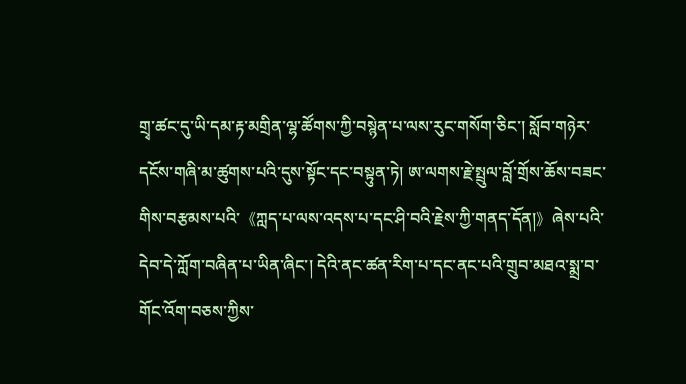གྲྭ་ཚང་དུ་ཡི་དམ་རྟ་མགྲིན་ལྷ་ཚོགས་ཀྱི་བསྙེན་པ་ལས་རུང་གསོག་ཅིང་། སློབ་གཉེར་དངོས་གཞི་མ་ཚུགས་པའི་དུས་སྟོང་དང་བསྟུན་ཏེ། ཨ་ལགས་རྗེ་སྤྲུལ་བློ་གྲོས་ཆོས་བཟང་གིས་བརྩམས་པའི་《ཀླད་པ་ལས་འདས་པ་དང་ཤི་བའི་རྗེས་ཀྱི་གནད་དོན།》ཞེས་པའི་དེབ་དེ་ཀློག་བཞིན་པ་ཡིན་ཞིང་། དེའི་ནང་ཚན་རིག་པ་དང་ནང་པའི་གྲུབ་མཐའ་སྨྲ་བ་གོང་འོག་བཅས་ཀྱིས་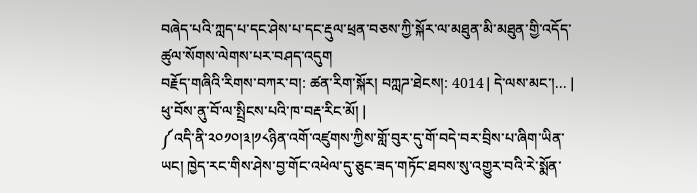བཞེད་པའི་ཀླད་པ་དང་ཤེས་པ་དང་རྡུལ་ཕྲན་བཅས་ཀྱི་སྐོར་ལ་མཐུན་མི་མཐུན་གྱི་འདོད་ཚུལ་སོགས་ལེགས་པར་བཤད་འདུག
བརྗོད་གཞིའི་རིགས་བཀར་བ།: ཚན་རིག་སྐོར། བཀླཌ་ཐེངས།: 4014 | དེ་ལས་མང་།... |
ཕུ་བོས་ནུ་བོ་ལ་སྤྲིངས་པའི་ཁ་བརྡ་རིང་མོ། |
༼འདི་ནི་༢༠༡༠།༣།༡༨ཉིན་འགོ་འཛུགས་ཀྱིས་གློ་བུར་དུ་གོ་བདེ་བར་བྲིས་པ་ཞིག་ཡིན་ཡང། ཁྱེད་རང་གིས་ཤེས་བྱ་གོང་འཕེལ་དུ་ཅུང་ཟད་གཏོང་ཐབས་སུ་འགྱུར་བའི་རེ་སྨོན་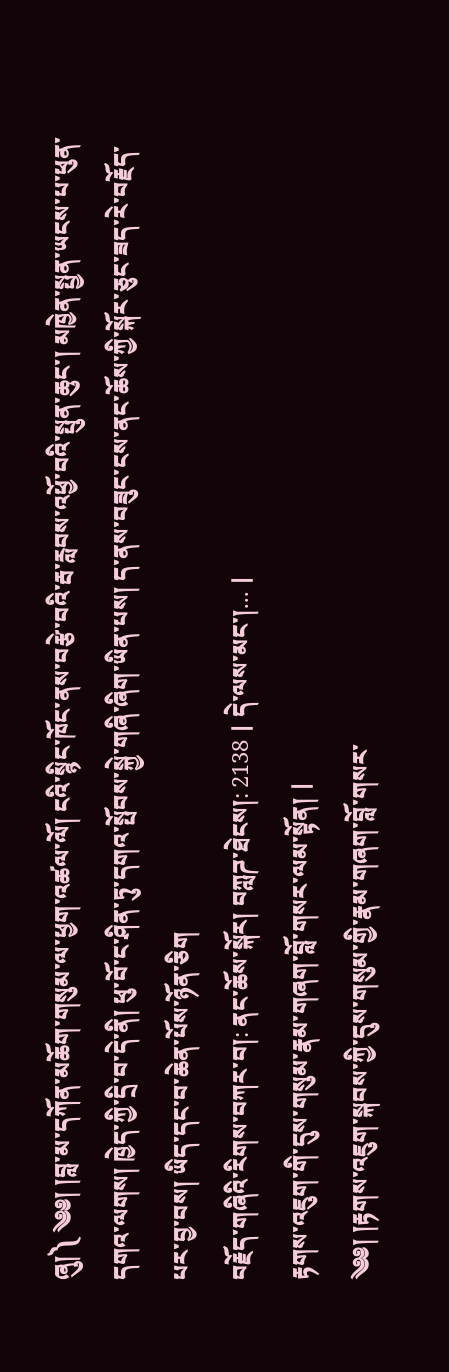ཞུ།༽ ༄༅། །བླ་མ་དཀོན་མཆོག་གསུམ་ལ་ཕྱག་འཚལ་ལོ། ངའི་སྙིང་ཁོང་ནས་བརྩེ་བའི་རྦ་རླབས་འཕྱོ་བའི་སྤུན་ཆུང་། མཁྱེན་སྤྱན་ཡངས་པ་ཕུན་དགའ་ལགས། ཁྱེད་ཀྱི་དྲི་བ་དེ་ནི། ཕུ་བོ་ང་ཤིན་ཏུ་དགའ་སྤོབས་སྐྱེ་གཞི་ཞིག་ཡིན་པས། ད་ནས་བཟུང་ངས་ནང་ཆོས་ཀྱི་སྐོར་ཅུང་ཟད་རེ་བརྗོད་པར་བྱ་བས། ཡིད་དང་བ་ཆེན་པོས་ཉོན་ཅིག
བརྗོད་གཞིའི་རིགས་བཀར་བ།: ནང་ཆོས་སྐོར། བཀླཌ་ཐེངས།: 2138 | དེ་ལས་མང་།... |
རྟགས་འཇུག་གི་དུས་གསུམ་རྣམ་གཞག་བློ་གསར་ལམ་སྟོན། |
༄༅། །རྟགས་འཇུག་སྐབས་ཀྱི་དུས་གསུམ་གྱི་རྣམ་གཞག་བློ་གསར་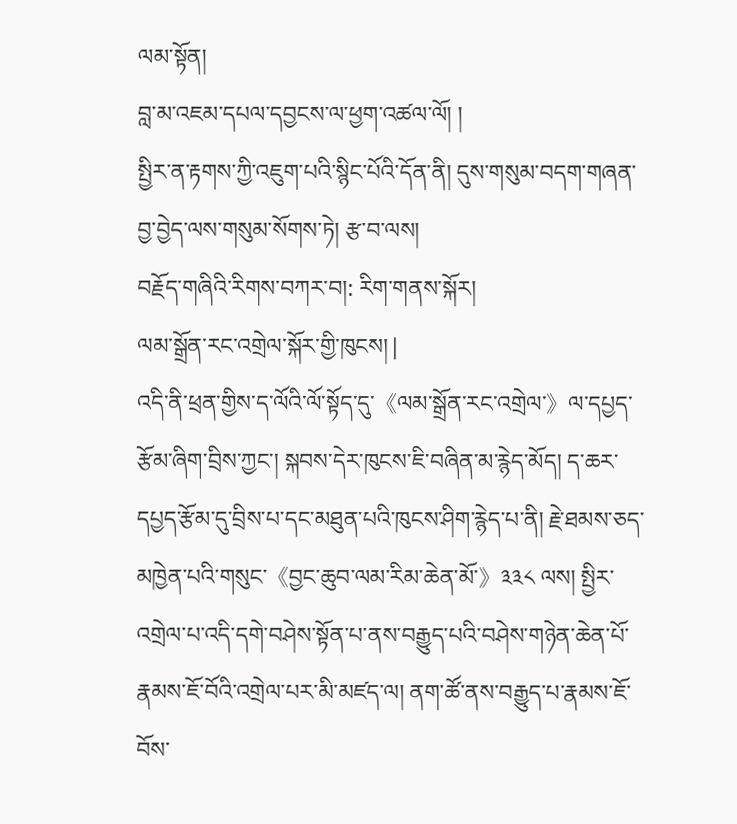ལམ་སྟོན།
བླ་མ་འཇམ་དཔལ་དབྱངས་ལ་ཕྱག་འཚལ་ལོ། །
སྤྱིར་ན་རྟགས་ཀྱི་འཇུག་པའི་སྙིང་པོའི་དོན་ནི། དུས་གསུམ་བདག་གཞན་བྱ་བྱེད་ལས་གསུམ་སོགས་ཏེ། རྩ་བ་ལས།
བརྗོད་གཞིའི་རིགས་བཀར་བ།: རིག་གནས་སྐོར།
ལམ་སྒྲོན་རང་འགྲེལ་སྐོར་གྱི་ཁུངས། |
འདི་ནི་ཕྲན་གྱིས་ད་ལོའི་ལོ་སྟོད་དུ་《ལམ་སྒྲོན་རང་འགྲེལ་》ལ་དཔྱད་རྩོམ་ཞིག་བྲིས་ཀྱང་། སྐབས་དེར་ཁུངས་ཇི་བཞིན་མ་རྙེད་མོད། ད་ཆར་དཔྱད་རྩོམ་དུ་བྲིས་པ་དང་མཐུན་པའི་ཁུངས་ཤིག་རྙེད་པ་ནི། རྗེ་ཐམས་ཅད་མཁྱེན་པའི་གསུང་《བྱང་ཆུབ་ལམ་རིམ་ཆེན་མོ་》༣༣༨ ལས། སྤྱིར་འགྲེལ་པ་འདི་དགེ་བཤེས་སྟོན་པ་ནས་བརྒྱུད་པའི་བཤེས་གཉེན་ཆེན་པོ་རྣམས་ཇོ་བོའི་འགྲེལ་པར་མི་མཛད་ལ། ནག་ཚོ་ནས་བརྒྱུད་པ་རྣམས་ཇོ་བོས་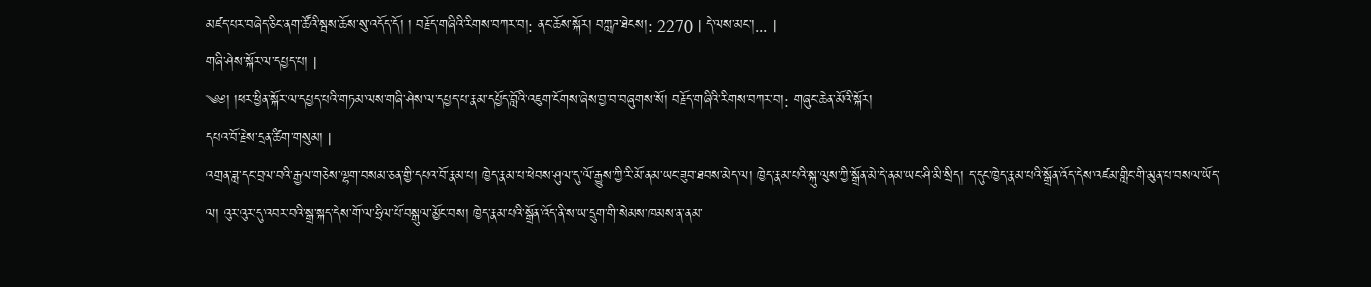མཛད་པར་བཞེད་ཅིང་ནག་ཚོའི་སྦས་ཆོས་སུ་འདོད་དོ། ། བརྗོད་གཞིའི་རིགས་བཀར་བ།: ནང་ཆོས་སྐོར། བཀླཌ་ཐེངས།: 2270 | དེ་ལས་མང་།... |
གཞི་ཤེས་སྐོར་ལ་དཔྱད་པ། |
༄༅། །ཕར་ཕྱིན་སྐོར་ལ་དཔྱད་པའི་གཏམ་ལས་གཞི་ཤེས་ལ་དཔྱད་པ་རྣམ་དཔྱོད་བློའི་འཇུག་ངོགས་ཞེས་བྱ་བ་བཞུགས་སོ། བརྗོད་གཞིའི་རིགས་བཀར་བ།: གཞུང་ཆེན་མོའི་སྐོར།
དཔའ་བོ་རྗེས་དྲན་ཚིག་གསུམ། |
འགྲན་ཟླ་དང་བྲལ་བའི་རྒྱལ་གཅེས་ལྷག་བསམ་ཅན་གྱི་དཔའ་བོ་རྣམ་པ། ཁྱེད་རྣམ་པ་ཕེབས་ཤུལ་དུ་ལོ་རྒྱུས་ཀྱི་རི་མོ་ནམ་ཡང་ཟུབ་ཐབས་མེད་ལ། ཁྱེད་རྣམ་པའི་སྐུ་ལུས་ཀྱི་སྒྲོན་མེ་དེ་ནམ་ཡང་ཤི་མི་སྲིད། ད་དུང་ཁྱེད་རྣམ་པའི་སྒྲོན་འོད་དེས་འཛམ་གླིང་གི་མུན་པ་བསལ་ཡོད་ལ། འུར་འུར་དུ་འབར་བའི་སྒྲ་སྐད་དེས་གོ་ལ་ཧྲིལ་པོ་བསྒུལ་མྱོང་བས། ཁྱེད་རྣམ་པའི་སྒྲོན་འོད་ནི་ས་ཡ་དྲུག་གི་སེམས་ཁམས་ན་ནམ་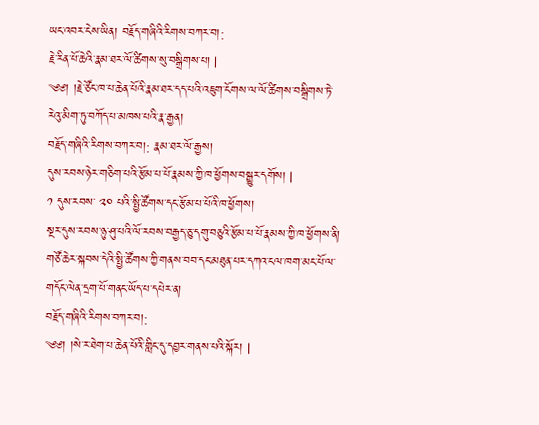ཡང་འབར་ངེས་ཡིན། བརྗོད་གཞིའི་རིགས་བཀར་བ།:
རྗེ་རིན་པོ་ཆེའི་རྣམ་ཐར་ལོ་ཚིགས་སུ་བསྒྲིགས་པ། |
༄༅། །རྗེ་ཙོང་ཁ་པ་ཆེན་པོའི་རྣམ་ཐར་དད་པའི་འཇུག་ངོགས་ལ་ལོ་ཚིགས་བསྒྲིགས་ཏེ་ རེའུ་མིག་ཏུ་བཀོད་པ་མཁས་པའི་རྣ་རྒྱན།
བརྗོད་གཞིའི་རིགས་བཀར་བ།: རྣམ་ཐར་ལོ་རྒྱས།
དུས་རབས་ཉེར་གཅིག་པའི་རྩོམ་པ་པོ་རྣམས་ཀྱི་ཁ་ཕྱོགས་བསྒྱུར་དགོས། |
༡ དུས་རབས་ ༢༠ པའི་སྤྱི་ཚོགས་དང་རྩོམ་པ་པོའི་ཁ་ཕྱོགས།
སྔར་དུས་རབས་ཉུ་ཤུ་པའི་ལོ་རབས་བརྒྱད་ཅུ་དགུ་བཅུའི་རྩོམ་པ་པོ་རྣམས་ཀྱི་ཁ་ཕྱོགས་ནི། གཙོ་ཆེར་སྐབས་དེའི་སྤྱི་ཚོགས་ཀྱི་གནས་བབ་དང་མཐུན་པར་དཀའ་ངལ་ཁག་མང་པོ་ལ་གདོང་ལེན་དྲག་པོ་གནང་ཡོད་པ་དཔེར་ན།
བརྗོད་གཞིའི་རིགས་བཀར་བ།:
༄༅། །སེ་ར་ཐེག་པ་ཆེན་པོའི་གླིང་དུ་དབྱར་གནས་པའི་སྐོར། |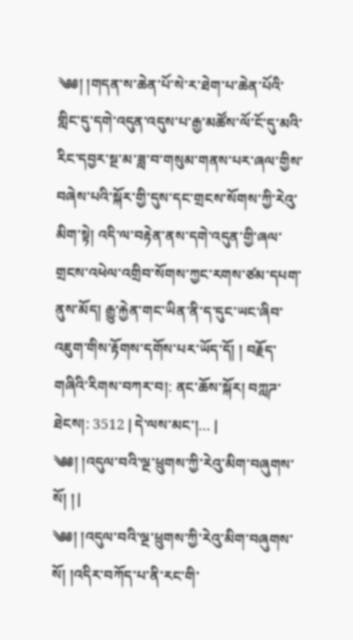༄༅། །གདན་ས་ཆེན་པོ་སེ་ར་ཐེག་པ་ཆེན་པོའི་གླིང་དུ་དགེ་འདུན་འདུས་པ་རྒྱ་མཚོས་ལོ་ངོ་དུ་མའི་རིང་དབྱར་སྔ་མ་ཟླ་བ་གསུམ་གནས་པར་ཞལ་གྱིས་བཞེས་པའི་སྐོར་གྱི་དུས་དང་གྲངས་སོགས་ཀྱི་རེའུ་མིག་སྟེ། འདི་ལ་བརྟེན་ནས་དགེ་འདུན་གྱི་ཞལ་གྲངས་འཕེལ་འགྲིབ་སོགས་ཀྱང་རགས་ཙམ་དཔག་ནུས་མོད། རྒྱུ་རྐྱེན་གང་ཡིན་ནི་ད་དུང་ཡང་ཞིབ་འཇུག་གིས་རྟོགས་དགོས་པར་ཡོད་དོ། ། བརྗོད་གཞིའི་རིགས་བཀར་བ།: ནང་ཆོས་སྐོར། བཀླཌ་ཐེངས།: 3512 | དེ་ལས་མང་།... |
༄༅། །འདུལ་བའི་ལྔ་ཕྲུགས་ཀྱི་རེའུ་མིག་བཞུགས་སོ། ། |
༄༅། །འདུལ་བའི་ལྔ་ཕྲུགས་ཀྱི་རེའུ་མིག་བཞུགས་སོ། །འདིར་བཀོད་པ་ནི་རང་གི་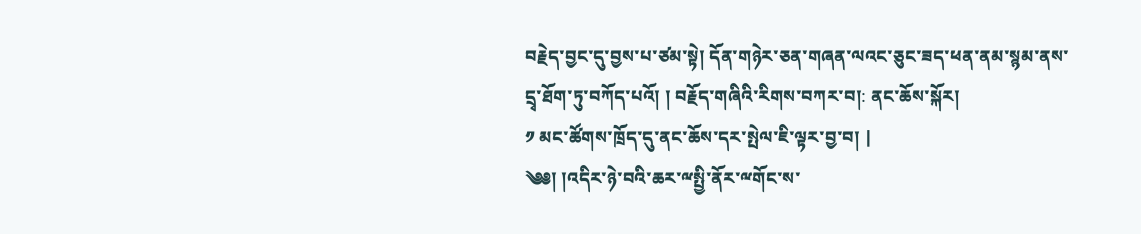བརྗེད་བྱང་དུ་བྱས་པ་ཙམ་སྟེ། དོན་གཉེར་ཅན་གཞན་ལའང་ཅུང་ཟད་ཕན་ནམ་སྙམ་ནས་དྲྭ་ཐོག་ཏུ་བཀོད་པའོ། ། བརྗོད་གཞིའི་རིགས་བཀར་བ།: ནང་ཆོས་སྐོར།
༡ མང་ཚོགས་ཁྲོད་དུ་ནང་ཆོས་དར་སྤེལ་ཇི་ལྟར་བྱ་བ། |
༄༅། །འདིར་ཉེ་བའི་ཆར་ྋསྤྱི་ནོར་ྋགོང་ས་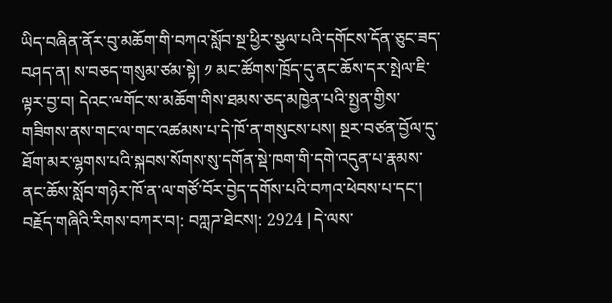ཡིད་བཞིན་ནོར་བུ་མཆོག་གི་བཀའ་སློབ་སྔ་ཕྱིར་སྩལ་པའི་དགོངས་དོན་ཅུང་ཟད་བཤད་ན། ས་བཅད་གསུམ་ཙམ་སྟེ། ༡ མང་ཚོགས་ཁྲོད་དུ་ནང་ཆོས་དར་སྤེལ་ཇི་ལྟར་བྱ་བ། དེའང་ྋགོང་ས་མཆོག་གིས་ཐམས་ཅད་མཁྱེན་པའི་སྤྱན་གྱིས་གཟིགས་ནས་གང་ལ་གང་འཚམས་པ་དེ་ཁོ་ན་གསུངས་པས། སྔར་བཙན་བྱོལ་དུ་ཐོག་མར་ལྷགས་པའི་སྐབས་སོགས་སུ་དགོན་སྡེ་ཁག་གི་དགེ་འདུན་པ་རྣམས་ནང་ཆོས་སློབ་གཉེར་ཁོ་ན་ལ་གཙོ་བོར་བྱེད་དགོས་པའི་བཀའ་ཕེབས་པ་དང་།
བརྗོད་གཞིའི་རིགས་བཀར་བ།: བཀླཌ་ཐེངས།: 2924 | དེ་ལས་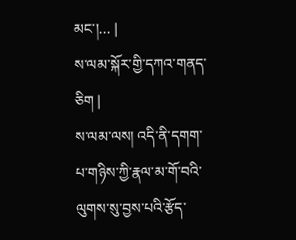མང་།... |
ས་ལམ་སྐོར་གྱི་དཀའ་གནད་ཅིག |
ས་ལམ་ལས། འདི་ནི་དགག་པ་གཉིས་ཀྱི་རྣལ་མ་གོ་བའི་ལུགས་སུ་བྱས་པའི་རྩོད་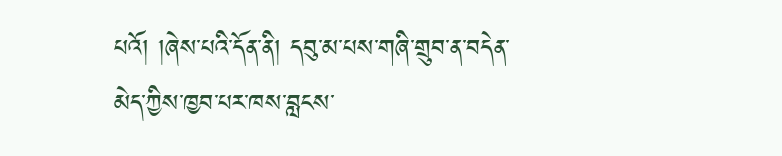པའོ། །ཞེས་པའི་དོན་ནི། དབུ་མ་པས་གཞི་གྲུབ་ན་བདེན་མེད་ཀྱིས་ཁྱབ་པར་ཁས་བླངས་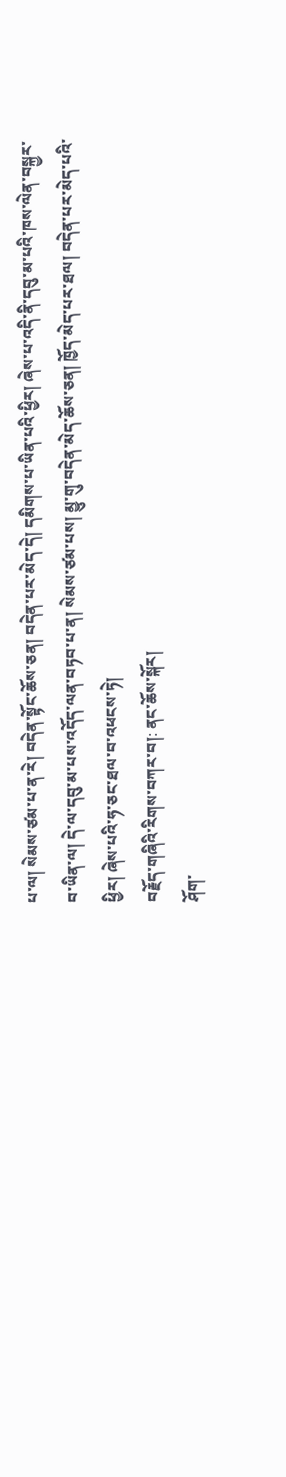པ་ལ། སེམས་ཙམ་པ་ན་རེ། བདེན་སྟོང་ཆོས་ཅན། བདེན་པར་མེད་དེ། དམིགས་པ་ཡིན་པའི་ཕྱིར། ཞེས་པ་འདི་ནི་དབུ་མ་པའི་ཁས་ལེན་བསྐྱར་བ་ཡིན་ལ། དེ་ལ་དབུ་མ་པས་འདོད་ལན་བཏབ་པ་ན། སེམས་ཙམ་པས། མྱུ་གུ་བདེན་མེད་ཆོས་ཅན། ཁྱོད་མེད་པར་ཐལ། བདེན་པར་མེད་པའི་ཕྱིར། ཞེས་པའི་ཧ་ཅང་ཐལ་བ་འཕངས་ཏེ།
བརྗོད་གཞིའི་རིགས་བཀར་བ།: ནང་ཆོས་སྐོར།
ཤོག་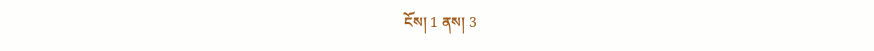ངོས། 1 ནས། 3